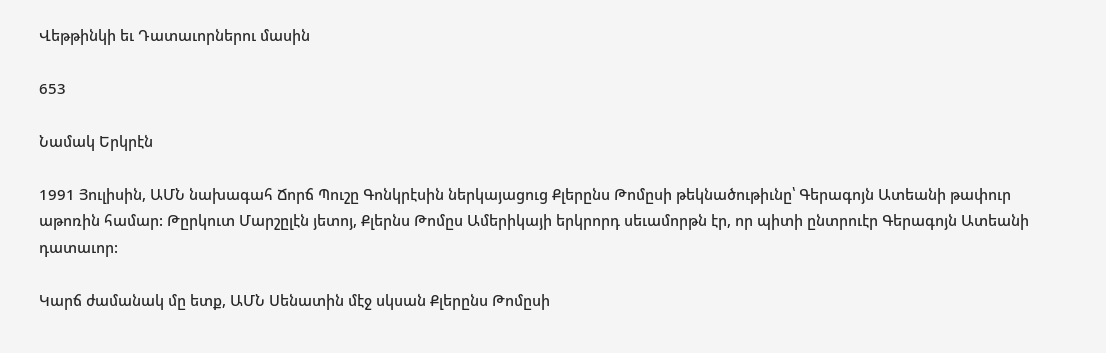Վեթթինկի եւ Դատաւորներու մասին

653

Նամակ Երկրէն

1991 Յուլիսին, ԱՄՆ նախագահ Ճորճ Պուշը Գոնկրէսին ներկայացուց Քլերընս Թոմըսի թեկնածութիւնը՝ Գերագոյն Ատեանի թափուր աթոռին համար: Թըրկուտ Մարշըլէն յետոյ, Քլերնս Թոմըս Ամերիկայի երկրորդ սեւամորթն էր, որ պիտի ընտրուէր Գերագոյն Ատեանի դատաւոր:

Կարճ ժամանակ մը ետք, ԱՄՆ Սենատին մէջ սկսան Քլերընս Թոմըսի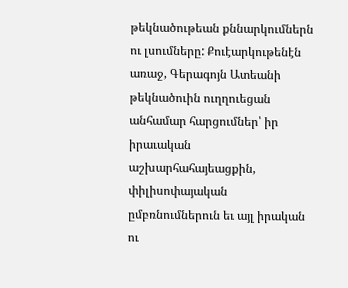թեկնածութեան քննարկումներն ու լսումները: Քուէարկութենէն առաջ, Գերագոյն Ատեանի թեկնածուին ուղղուեցան անհամար հարցումներ՝ իր իրաւական աշխարհահայեացքին, փիլիսոփայական ըմբռնումներուն եւ այլ իրական ու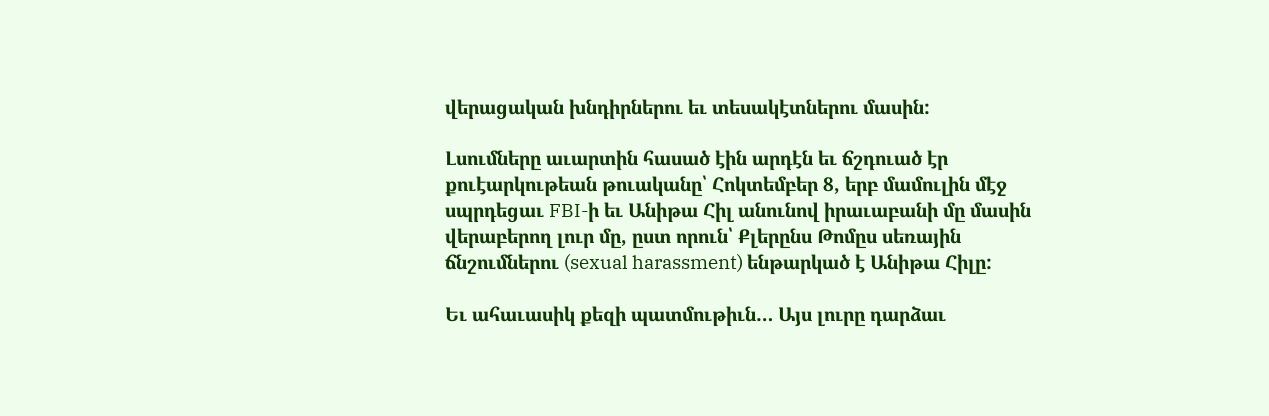վերացական խնդիրներու եւ տեսակէտներու մասին:

Լսումները աւարտին հասած էին արդէն եւ ճշդուած էր քուէարկութեան թուականը՝ Հոկտեմբեր 8, երբ մամուլին մէջ սպրդեցաւ FBI-ի եւ Անիթա Հիլ անունով իրաւաբանի մը մասին վերաբերող լուր մը, ըստ որուն՝ Քլերընս Թոմըս սեռային ճնշումներու (sexual harassment) ենթարկած է Անիթա Հիլը:

Եւ ահաւասիկ քեզի պատմութիւն… Այս լուրը դարձաւ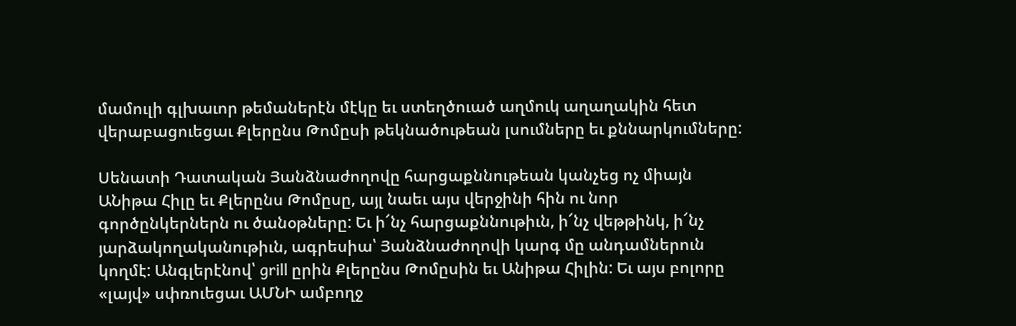մամուլի գլխաւոր թեմաներէն մէկը եւ ստեղծուած աղմուկ աղաղակին հետ վերաբացուեցաւ Քլերընս Թոմըսի թեկնածութեան լսումները եւ քննարկումները:

Սենատի Դատական Յանձնաժողովը հարցաքննութեան կանչեց ոչ միայն ԱՆիթա Հիլը եւ Քլերընս Թոմըսը, այլ նաեւ այս վերջինի հին ու նոր գործընկերներն ու ծանօթները: Եւ ի՜նչ հարցաքննութիւն, ի՜նչ վեթթինկ, ի՜նչ յարձակողականութիւն, ագրեսիա՝ Յանձնաժողովի կարգ մը անդամներուն կողմէ: Անգլերէնով՝ grill ըրին Քլերընս Թոմըսին եւ Անիթա Հիլին: Եւ այս բոլորը «լայվ» սփռուեցաւ ԱՄՆԻ ամբողջ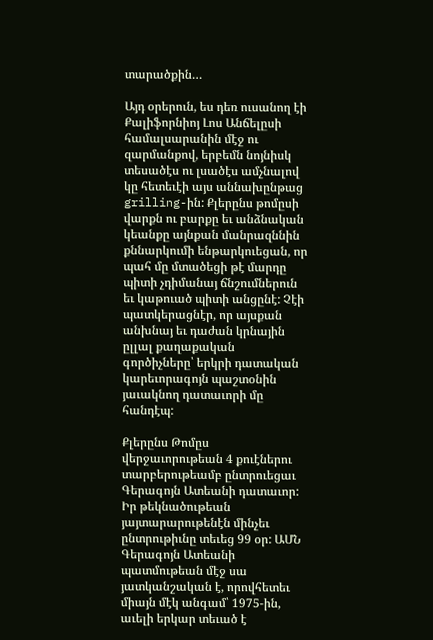տարածքին…

Այդ օրերուն, ես դեռ ուսանող էի Քալիֆորնիոյ Լոս Անճելըսի համալսարանին մէջ ու զարմանքով, երբեմն նոյնիսկ տեսածէս ու լսածէս ամչնալով կը հետեւէի այս աննախընթաց grilling-ին: Քլերընս թոմըսի վարքն ու բարքը եւ անձնական կեանքը այնքան մանրազննին քննարկումի ենթարկուեցան, որ պահ մը մտածեցի թէ մարդը պիտի չդիմանայ ճնշումներուն եւ կաթուած պիտի անցընէ: Չէի պատկերացնէր, որ այսքան անխնայ եւ դաժան կրնային ըլլալ քաղաքական գործիչները՝ երկրի դատական կարեւորագոյն պաշտօնին յաւակնող դատաւորի մը հանդէպ:

Քլերընս Թոմըս վերջաւորութեան 4 քուէներու տարբերութեամբ ընտրուեցաւ Գերագոյն Ատեանի դատաւոր: Իր թեկնածութեան յայտարարութենէն մինչեւ ընտրութիւնը տեւեց 99 օր: ԱՄՆ Գերագոյն Ատեանի պատմութեան մէջ սա յատկանշական է, որովհետեւ միայն մէկ անգամ՝ 1975-ին, աւելի երկար տեւած է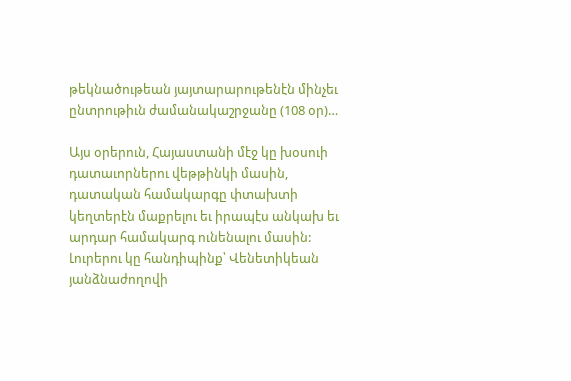թեկնածութեան յայտարարութենէն մինչեւ ընտրութիւն ժամանակաշրջանը (108 օր)…

Այս օրերուն, Հայաստանի մէջ կը խօսուի դատաւորներու վեթթինկի մասին, դատական համակարգը փտախտի կեղտերէն մաքրելու եւ իրապէս անկախ եւ արդար համակարգ ունենալու մասին: Լուրերու կը հանդիպինք՝ Վենետիկեան յանձնաժողովի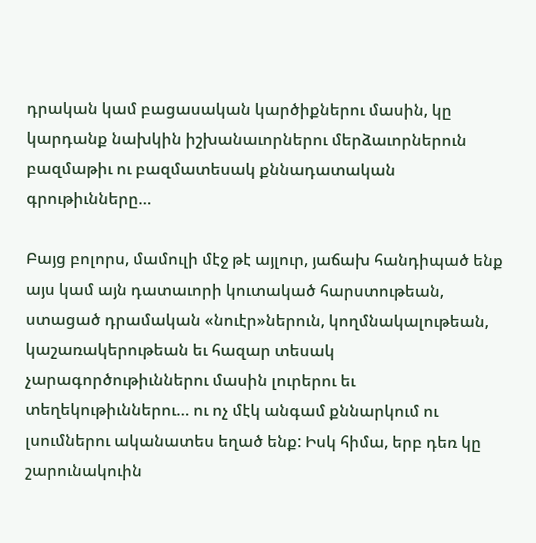դրական կամ բացասական կարծիքներու մասին, կը կարդանք նախկին իշխանաւորներու մերձաւորներուն բազմաթիւ ու բազմատեսակ քննադատական գրութիւնները…

Բայց բոլորս, մամուլի մէջ թէ այլուր, յաճախ հանդիպած ենք այս կամ այն դատաւորի կուտակած հարստութեան, ստացած դրամական «նուէր»ներուն, կողմնակալութեան, կաշառակերութեան եւ հազար տեսակ չարագործութիւններու մասին լուրերու եւ տեղեկութիւններու… ու ոչ մէկ անգամ քննարկում ու լսումներու ականատես եղած ենք: Իսկ հիմա, երբ դեռ կը շարունակուին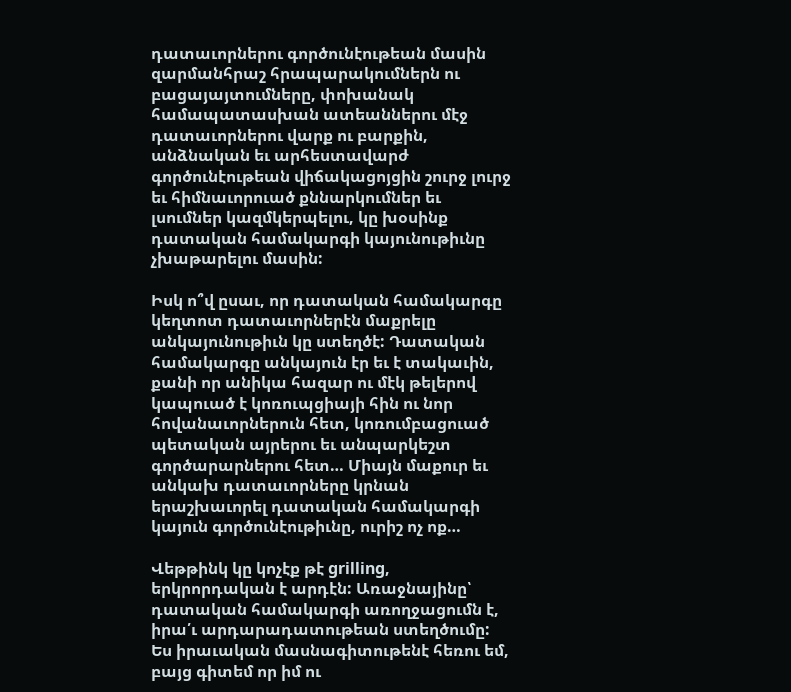դատաւորներու գործունէութեան մասին զարմանհրաշ հրապարակումներն ու բացայայտումները, փոխանակ համապատասխան ատեաններու մէջ դատաւորներու վարք ու բարքին, անձնական եւ արհեստավարժ գործունէութեան վիճակացոյցին շուրջ լուրջ եւ հիմնաւորուած քննարկումներ եւ լսումներ կազմկերպելու, կը խօսինք դատական համակարգի կայունութիւնը չխաթարելու մասին:

Իսկ ո՞վ ըսաւ, որ դատական համակարգը կեղտոտ դատաւորներէն մաքրելը անկայունութիւն կը ստեղծէ: Դատական համակարգը անկայուն էր եւ է տակաւին, քանի որ անիկա հազար ու մէկ թելերով կապուած է կոռուպցիայի հին ու նոր հովանաւորներուն հետ, կոռումբացուած պետական այրերու եւ անպարկեշտ գործարարներու հետ… Միայն մաքուր եւ անկախ դատաւորները կրնան երաշխաւորել դատական համակարգի կայուն գործունէութիւնը, ուրիշ ոչ ոք…

Վեթթինկ կը կոչէք թէ grilling, երկրորդական է արդէն: Առաջնայինը՝ դատական համակարգի առողջացումն է, իրա՛ւ արդարադատութեան ստեղծումը: Ես իրաւական մասնագիտութենէ հեռու եմ, բայց գիտեմ որ իմ ու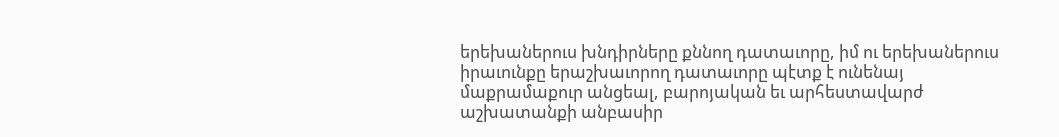երեխաներուս խնդիրները քննող դատաւորը, իմ ու երեխաներուս իրաւունքը երաշխաւորող դատաւորը պէտք է ունենայ մաքրամաքուր անցեալ, բարոյական եւ արհեստավարժ աշխատանքի անբասիր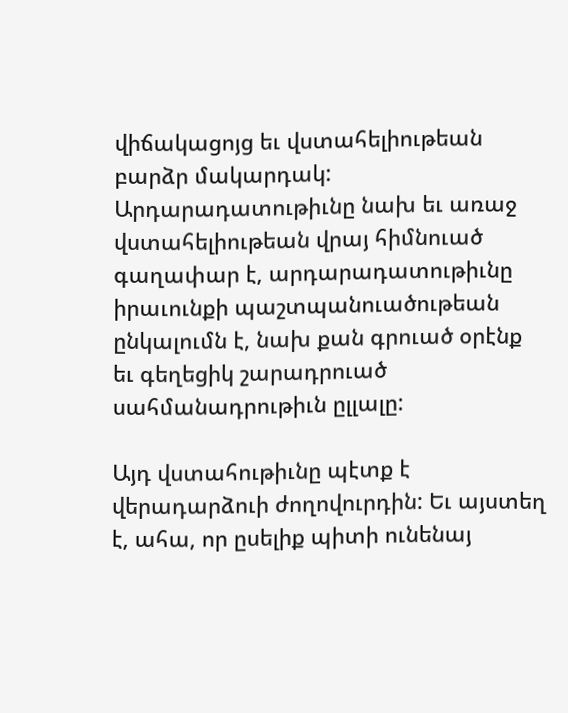վիճակացոյց եւ վստահելիութեան բարձր մակարդակ: Արդարադատութիւնը նախ եւ առաջ վստահելիութեան վրայ հիմնուած գաղափար է, արդարադատութիւնը իրաւունքի պաշտպանուածութեան ընկալումն է, նախ քան գրուած օրէնք եւ գեղեցիկ շարադրուած սահմանադրութիւն ըլլալը:

Այդ վստահութիւնը պէտք է վերադարձուի ժողովուրդին: Եւ այստեղ է, ահա, որ ըսելիք պիտի ունենայ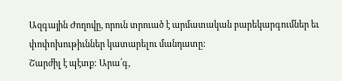Ազգային Ժողովը, որուն տրուած է արմատական բարեկարգումներ եւ փոփոխութիւններ կատարելու մանդատը:
Շարժիլ է պէտք: Արա՛գ,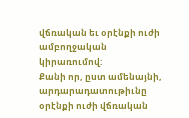վճռական եւ օրէնքի ուժի ամբողջական կիրառումով:
Քանի որ, ըստ ամենայնի, արդարադատութիւնը օրէնքի ուժի վճռական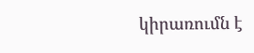կիրառումն է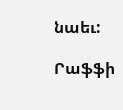նաեւ:

Րաֆֆի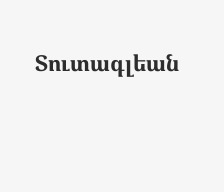Տուտագլեան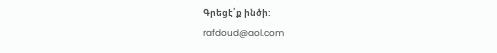Գրեցէ՛ք ինծի:
rafdoud@aol.com